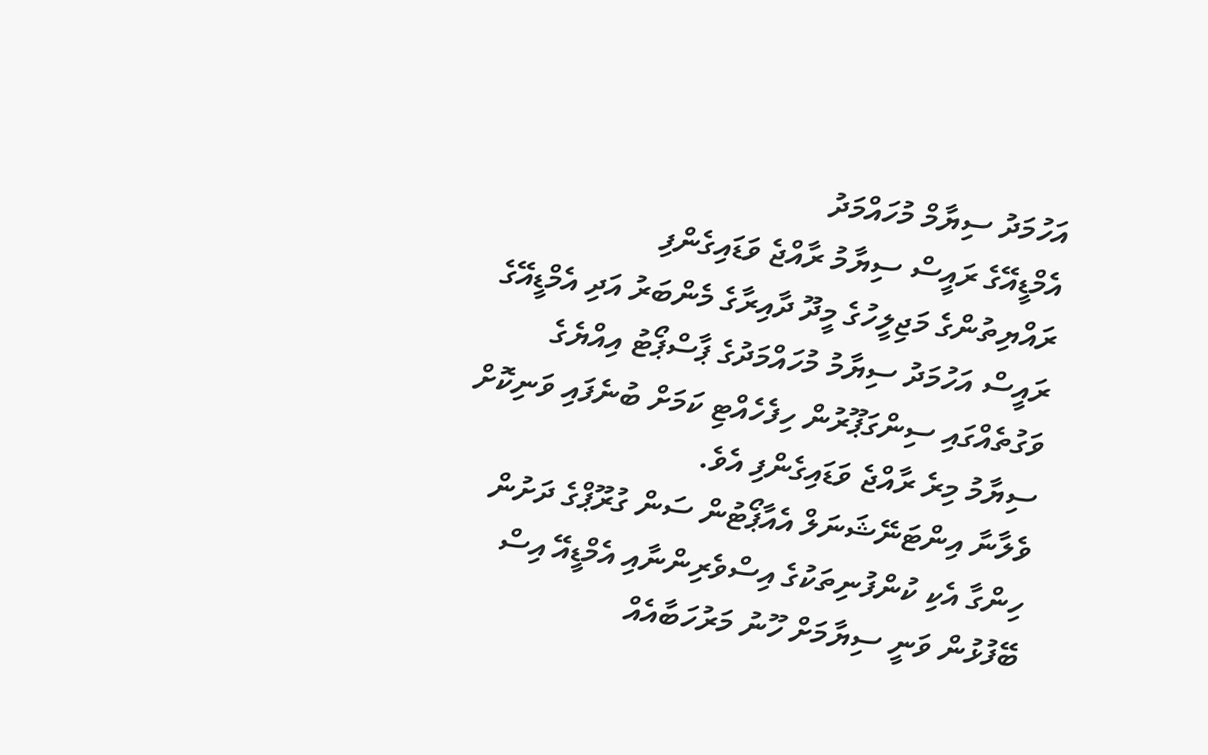އަހުމަދު ސިޔާމް މުހައްމަދު
އެމްޑީއޭގެ ރައީސް ސިޔާމު ރާއްޖެ ވަޑައިގެންފި
ރައްޔިތުންގެ މަޖިލީހުގެ މީދޫ ދާއިރާގެ މެންބަރު އަދި އެމްޑީއޭގެ ރައީސް އަހުމަދު ސިޔާމު މުހައްމަދުގެ ޕާސްޕޯޓު އިއްޔެގެ ވަގުތެއްގައި ސިންގަޕޫރުން ހިފެހެއްޓި ކަމަށް ބުނެފައި ވަނިކޮށް ސިޔާމު މިރެ ރާއްޖެ ވަޑައިގެންފި އެވެ.
ވެލާނާ އިންޓަނޭޝަނަލް އެއާޕޯޓުން ސަން ގުރޫޕްގެ ދަށުން ހިންގާ އެކި ކުންފުނިތަކުގެ އިސްވެރިންނާއި އެމްޑީއޭ އިސް ބޭފުޅުން ވަނީ ސިޔާމަށް ހޫނު މަރުހަބާއެއް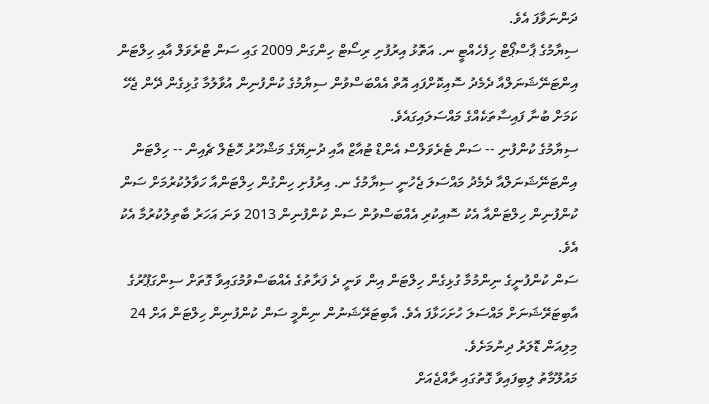ދަންނަވާފަ އެވެ.
ސިޔާމުގެ ޕާސްޕޯޓް ހިފެހެއްޓީ ނ. އަތޮޅު އިރުފުށި ރިސޯޓް ހިންގަން 2009 ގައި ސަން ޓްރެވަލް އާއި ހިލްޓަން އިންޓަނޭޝަނަލްއާ ދެމެދު ސޮއިކޮށްފައި އޮތް އެއްބަސްވުން ސިޔާމުގެ ކުންފުނިން އުވާލުމާ ގުޅިގެން ދޭން ޖެހޭ ކަމަށް ބުނާ ފައިސާތަކެއްގެ މައްސަލައިގައެވެ.
ސިޔާމުގެ ކުންފުނި -- ސަން ޓެރެވަލްސް އެންޑް ޓުއާޒް އާއި ދުނިޔޭގެ މަޝްހޫރު ހޮޓެލް ޗެއިން -- ހިލްޓަން އިންޓަނޭޝަނަލްއާ ދެމެދު މައްސަލަ ޖެހުނީ ސިޔާމުގެ ނ. އިރުފުށި ހިންގުން ހިލްޓަންއާ ހަވާލުކުރުމަށް ސަން ކުންފުނިން ހިލްޓަންއާ އެކު ސޮއިކުރި އެއްބަސްވުން ސަން ކުންފުނިން 2013 ވަނަ އަހަރު ބާތިލުކުރުމާ އެކު އެވެ.
ސަން ކުންފުނީގެ ނިންމުމާ ގުޅިގެން ހިލްޓަން އިން ވަނީ ދެ ފަރާތުގެ އެއްބަސްވުމުގައިވާ ގޮތަށް ސިންގަޕޫރުގެ އާބިޓަރޭޝަނަށް މައްސަލަ ހުށަހަޅާފަ އެވެ. އާބިޓަރޭޝަނުން ނިންމީ ސަން ކުންފުނިން ހިލްޓަން އަށް 24 މިލިއަން ޑޮލަރު ދިނުމަށެވެ.
މައުލޫމާތު ލިބިފައިވާ ގޮތުގައި ރާއްޖެއަށް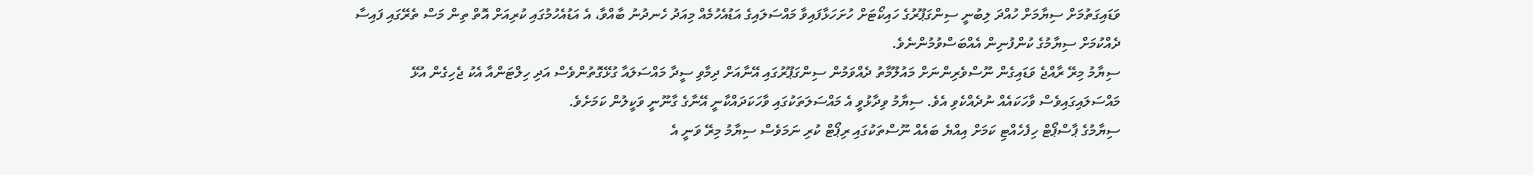ވަޑައިގަތުމަށް ސިޔާމަށް ހުއްދަ ލިބުނީ ސިންގަޕޫރުގެ ހައިކޯޓަށް ހުށަހަޅާފައިވާ މައްސަލައިގެ އަޑުއެހުމެއް މިއަދު ހެނދުނު ބާއްވާ، އެ އަޑުއެހުމުގައި ކުރިއަށް އޮތް ތިން މަސް ތެރޭގައި ފައިސާ ދެއްކުމަށް ސިޔާމުގެ ކުންފުނިން އެއްބަސްވުމުންނެވެ.
ސިޔާމު މިރޭ ރާއްޖެ ވަޑައިގެން ނޫސްވެރިންނަށް މައުލޫމާތު ދެއްވަމުން ސިންގަޕޫރުގައި އޭނާއަށް ދިމާވި ސީދާ މައްސަލައާ ގުޅޭގޮތުންވެސް އަދި ހިލްޓަންއާ އެކު ޖެހިގެން އުޅޭ މައްސަލައިގައިވެސް ވާހަކައެއް ނުދެއްކެވި އެވެ. ސިޔާމު ވިދާޅުވީ އެ މައްސަލަތަކުގައި ވާހަކަދައްކާނީ އޭނާގެ ގާނޫނީ ވަކީލުން ކަމަށެވެ.
ސިޔާމުގެ ޕާސްޕޯޓް ހިފެހެއްޓި ކަމަށް އިއްޔެ ބައެއް ނޫސްތަކުގައި ރިޕޯޓް ކުރި ނަމަވެސް ސިޔާމު މިރޭ ވަނީ އެ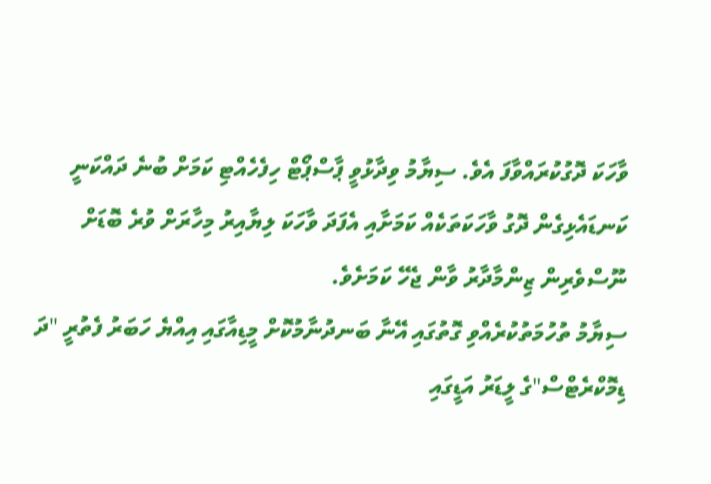ވާހަކަ ދޮގުކުރައްވާފަ އެވެ. ސިޔާމު ވިދާޅުވީ ޕާސްޕޯޓް ހިފެހެއްޓި ކަމަށް ބުނެ ދައްކަނީ ކަނޑައެޅިގެން ދޮގު ވާހަކަތަކެއް ކަމަށާއި އެފަދަ ވާހަކަ ލިޔާއިރު މިހާރަށް ވުރެ ބޮޑަށް ނޫސްވެރިން ޒިންމާދާރު ވާން ޖެހޭ ކަމަށެވެ.
ސިޔާމު ތުހުމަތުކުރެއްވި ގޮތުގައި އޭނާ ބަނދުނާމުކޮށް މީޑިއާގައި އިއްޔެ ހަބަރު ފެތުރީ "ދަ ޑިމޮކްރެޓްސް"ގެ ލީޑަރު އަޑީގައި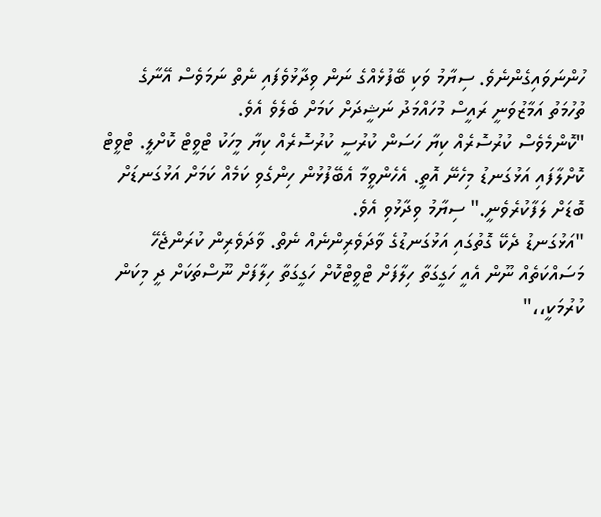ހުންނަވައިގެންނެވެ. ސިޔާމު ވަކި ބޭފުޅެއްގެ ނަން ވިދާޅުވެފައި ނެތް ނަމަވެސް އޭނާގެ ތުހުމަތު އަމާޒުވަނީ ރައީސް މުހައްމަދު ނަޝީދަށް ކަމަށް ބެލެވެ އެވެ.
"ކޮންމެވެސް ކުރުސޮރެއް ކިޔާ ހަސަން ކުރުސީ ކުރުސޮރެއް ކިޔާ މީހަކު ޓްވީޓް ކޮށްލީ. ޓްވީޓް ކޮށްލާފައި އަޅުގަނޑު މިހެނޭ އޮތީ. އެހެންވީމާ އެބޭފުޅުން ހިންގެވި ކަމެއް ކަމަށް އަޅުގަނޑަށް ބޮޑަށް ލަފާކުރެވެނީ." ސިޔާމު ވިދާޅުވި އެވެ.
"އަޅުގަނޑު ދެކޭ ގޮތުގައި އަޅުގަނޑުގެ ވާދަވެރިންނެއް ނެތް. ވާދަވެރިން ކުރަންޖެހޭ މަސައްކަތެއް ނޫން އެއީ ހަގީގަތާ ހިލާފަށް ޓްވީޓްކޮށް ހަގީގަތާ ހިލާފަށް ނޫސްތަކަށް ދީ މިކަން ކުރުމަކީ،،"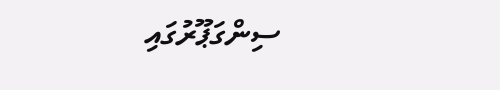ސިންގަޕޫރުގައި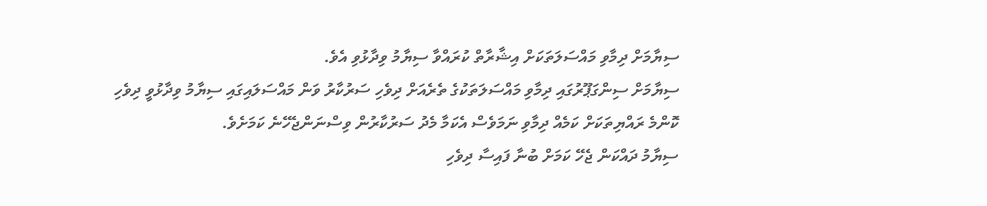ސިޔާމަށް ދިމާވި މައްސަލަތަކަށް އިޝާރާތް ކުރައްވާ ސިޔާމު ވިދާޅުވި އެވެ.
ސިޔާމަށް ސިންގަޕޫރުގައި ދިމާވި މައްސަލަތަކުގެ ތެރެއަށް ދިވެހި ސަރުކާރު ވަން މައްސަލައިގައި ސިޔާމު ވިދާޅުވީ ދިވެހި ކޮންމެ ރައްޔިތަކަށް ކަމެއް ދިމާވި ނަމަވެސް އެކަމާ މެދު ސަރުކާރުން ވިސްނަންޖެހޭނެ ކަމަށެވެ.
ސިޔާމު ދައްކަން ޖެހޭ ކަމަށް ބުނާ ފައިސާ ދިވެހި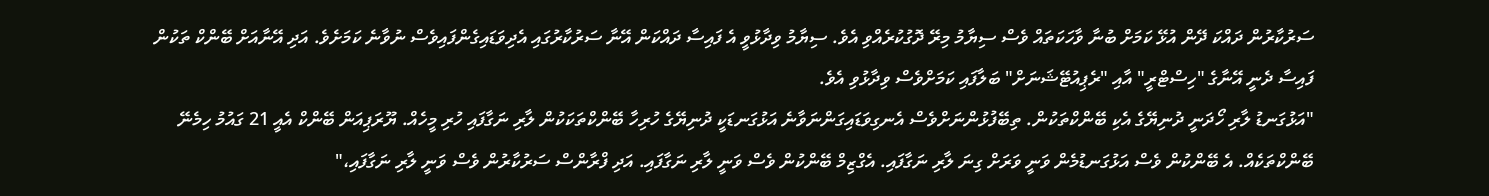ސަރުކާރުން ދައްކަ ދޭން އުޅޭ ކަމަށް ބުނާ ވާހަކަތައް ވެސް ސިޔާމު މިރޭ ދޮގުކުރެއްވި އެވެ. ސިޔާމު ވިދާޅުވީ އެ ފައިސާ ދައްކަން އޭނާ ސަރުކާރުގައި އެދިވަޑައިގެންފައިވެސް ނުވާނެ ކަމަށެވެ. އަދި އޭނާއަށް ބޭންކް ތަކުން ފައިސާ ދެނީ އޭނާގެ "ހިސްޓްރީ" އާއި "ރެޕިއުޓޭޝަނަށް" ބަލާފައި ކަމަށްވެސް ވިދާޅުވި އެވެ.
"އަޅުގަނޑު ލާރި ހޯދަނީ ދުނިޔޭގެ އެކި ބޭންކްތަކުން. ތިބޭފުޅުންނަށްވެސް އެނގިވަޑައިގަންނަވާނެ އަޅުގަނޑަކީ ދުނިޔޭގެ ހުރިހާ ބޭންކްތަކަކުން ލާރި ނަގާފައި ހުރި މީހެއް. ޔޫރަޕިއަން ބޭންކް އެއީ 21 ގައުމު ހިމެނޭ ބޭންކްތަކެއް. އެ ބޭންކުން ވެސް އަޅުގަނޑުމެން ވަނީ ވަރަށް ގިނަ ލާރި ނަގާފައި. އެގްޒިމް ބޭންކުން ވެސް ވަނީ ލާރި ނަގާފައި. އަދި ފްރާންސް ސަރުކާރުން ވެސް ވަނީ ލާރި ނަގާފައި،"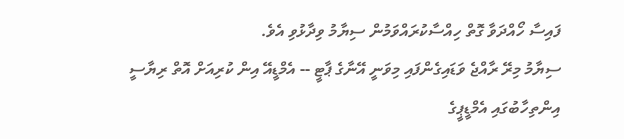ފައިސާ ހޯއްދަވާ ގޮތް ހިއްސާކުރައްވަމުން ސިޔާމު ވިދާޅުވި އެވެ.
ސިޔާމު މިރޭ ރާއްޖެ ވަޑައިގެންފައި މިވަނީ އޭނާގެ ޕާޓީ -- އެމްޑީއޭ އިން ކުރިއަށް އޮތް ރިޔާސީ އިންތިހާބުގައި އެމްޑީޕީގެ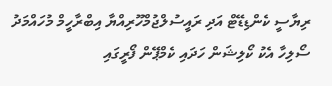ރިޔާސީ ކެންޑިޑޭޓް އަދި ރައީސުލްޖުމްހޫރިއްޔާ އިބްރާހީމް މުހައްމަދު ސޯލިހާ އެކު ކޯލިޝަން ހަދައި ކެމްޕޭން ފޯރީގައި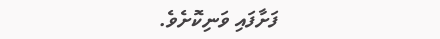ފަށާފައި ވަނިކޮށެވެ.